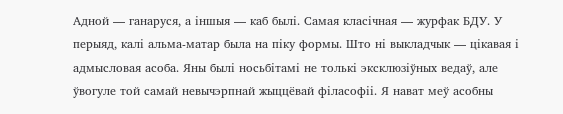Адной — ганаруся, а іншыя — каб былі. Самая класічная — журфак БДУ. У перыяд, калі альма-матар была на піку формы. Што ні выкладчык — цікавая і адмысловая асоба. Яны былі носьбітамі не толькі эксклюзіўных ведаў, але ўвогуле той самай невычэрпнай жыццёвай філасофіі. Я нават меў асобны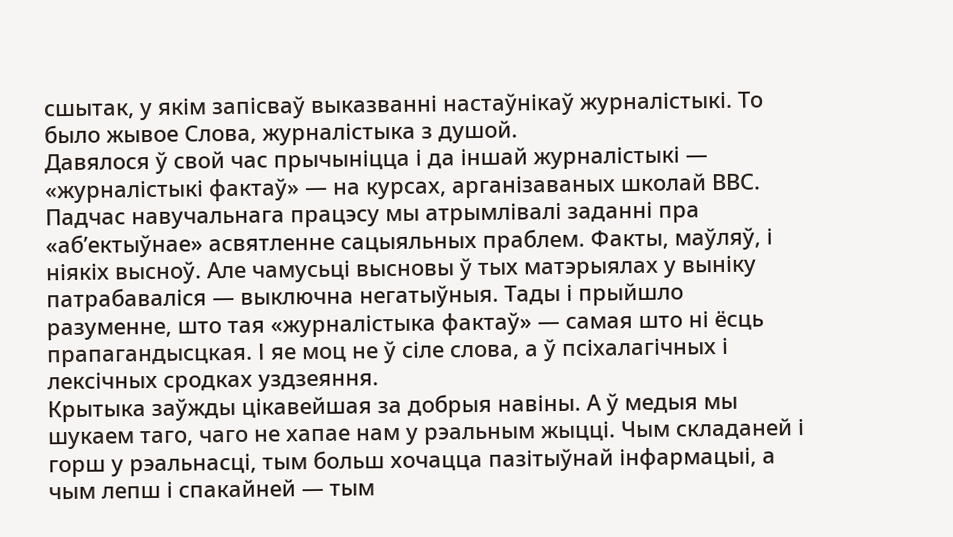сшытак, у якім запісваў выказванні настаўнікаў журналістыкі. То было жывое Слова, журналістыка з душой.
Давялося ў свой час прычыніцца і да іншай журналістыкі — «журналістыкі фактаў» — на курсах, арганізаваных школай ВВС. Падчас навучальнага працэсу мы атрымлівалі заданні пра «аб’ектыўнае» асвятленне сацыяльных праблем. Факты, маўляў, і ніякіх высноў. Але чамусьці высновы ў тых матэрыялах у выніку патрабаваліся — выключна негатыўныя. Тады і прыйшло разуменне, што тая «журналістыка фактаў» — самая што ні ёсць прапагандысцкая. І яе моц не ў сіле слова, а ў псіхалагічных і лексічных сродках уздзеяння.
Крытыка заўжды цікавейшая за добрыя навіны. А ў медыя мы шукаем таго, чаго не хапае нам у рэальным жыцці. Чым складаней і горш у рэальнасці, тым больш хочацца пазітыўнай інфармацыі, а чым лепш і спакайней — тым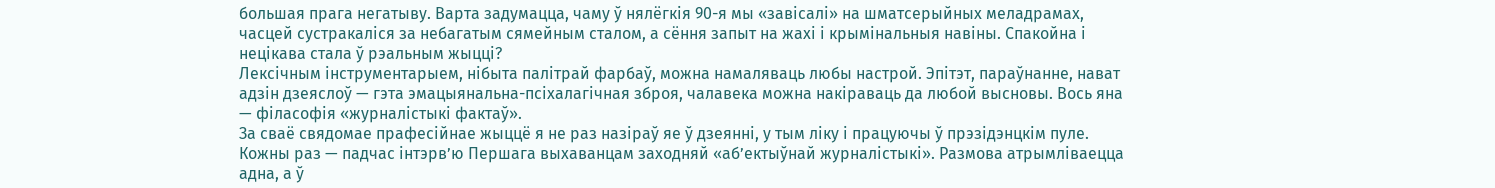большая прага негатыву. Варта задумацца, чаму ў нялёгкія 90-я мы «завісалі» на шматсерыйных меладрамах, часцей сустракаліся за небагатым сямейным сталом, а сёння запыт на жахі і крымінальныя навіны. Спакойна і нецікава стала ў рэальным жыцці?
Лексічным інструментарыем, нібыта палітрай фарбаў, можна намаляваць любы настрой. Эпітэт, параўнанне, нават адзін дзеяслоў — гэта эмацыянальна-псіхалагічная зброя, чалавека можна накіраваць да любой высновы. Вось яна — філасофія «журналістыкі фактаў».
За сваё свядомае прафесійнае жыццё я не раз назіраў яе ў дзеянні, у тым ліку і працуючы ў прэзідэнцкім пуле. Кожны раз — падчас інтэрв’ю Першага выхаванцам заходняй «аб’ектыўнай журналістыкі». Размова атрымліваецца адна, а ў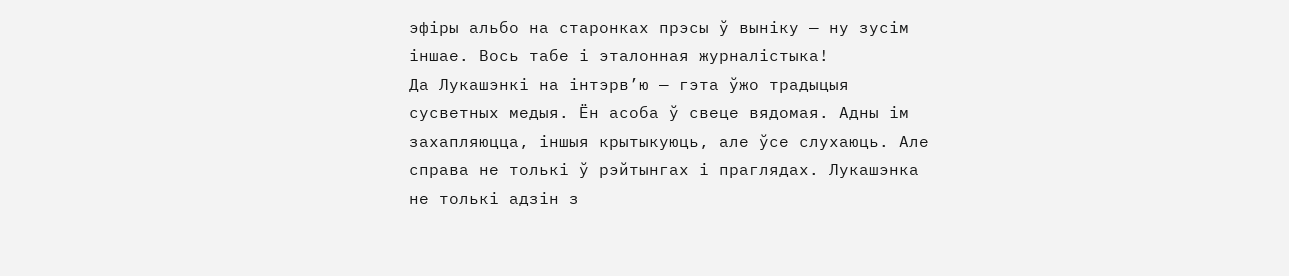эфіры альбо на старонках прэсы ў выніку — ну зусім іншае. Вось табе і эталонная журналістыка!
Да Лукашэнкі на інтэрв’ю — гэта ўжо традыцыя сусветных медыя. Ён асоба ў свеце вядомая. Адны ім захапляюцца, іншыя крытыкуюць, але ўсе слухаюць. Але справа не толькі ў рэйтынгах і праглядах. Лукашэнка не толькі адзін з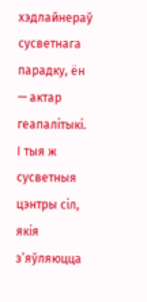хэдлайнераў сусветнага парадку, ён — актар геапалітыкі. І тыя ж сусветныя цэнтры сіл, якія з’яўляюцца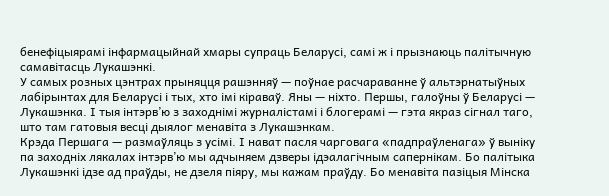бенефіцыярамі інфармацыйнай хмары супраць Беларусі, самі ж і прызнаюць палітычную самавітасць Лукашэнкі.
У самых розных цэнтрах прыняцця рашэнняў — поўнае расчараванне ў альтэрнатыўных лабірынтах для Беларусі і тых, хто імі кіраваў. Яны — ніхто. Першы, галоўны ў Беларусі — Лукашэнка. І тыя інтэрв’ю з заходнімі журналістамі і блогерамі — гэта якраз сігнал таго, што там гатовыя весці дыялог менавіта з Лукашэнкам.
Крэда Першага — размаўляць з усімі. І нават пасля чарговага «падпраўленага» ў выніку па заходніх лякалах інтэрв’ю мы адчыняем дзверы ідэалагічным сапернікам. Бо палітыка Лукашэнкі ідзе ад праўды, не дзеля піяру, мы кажам праўду. Бо менавіта пазіцыя Мінска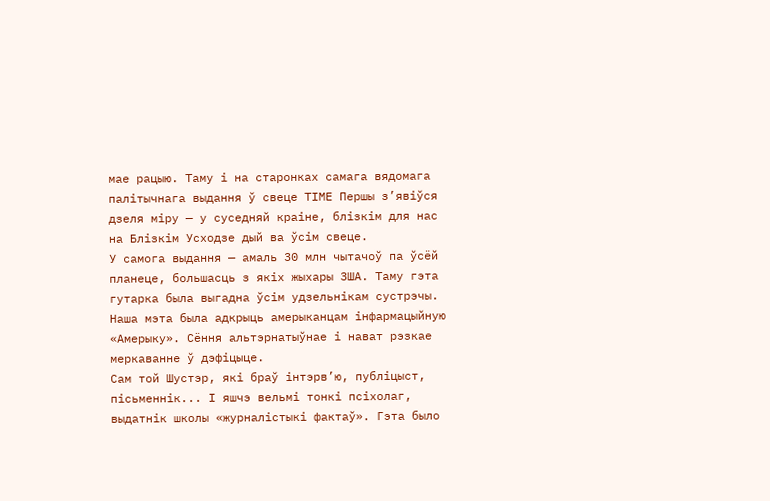мае рацыю. Таму і на старонках самага вядомага палітычнага выдання ў свеце TІME Першы з’явіўся дзеля міру — у суседняй краіне, блізкім для нас на Блізкім Усходзе дый ва ўсім свеце.
У самога выдання — амаль 30 млн чытачоў па ўсёй планеце, большасць з якіх жыхары ЗША. Таму гэта гутарка была выгадна ўсім удзельнікам сустрэчы. Наша мэта была адкрыць амерыканцам інфармацыйную «Амерыку». Сёння альтэрнатыўнае і нават рэзкае меркаванне ў дэфіцыце.
Сам той Шустэр, які браў інтэрв’ю, публіцыст, пісьменнік... І яшчэ вельмі тонкі псіхолаг, выдатнік школы «журналістыкі фактаў». Гэта было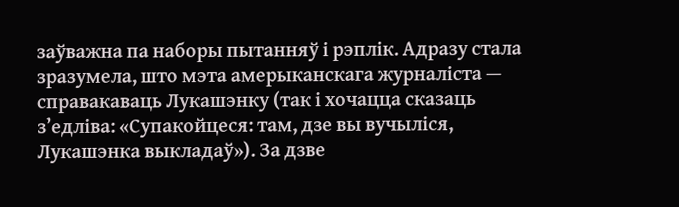заўважна па наборы пытанняў і рэплік. Адразу стала зразумела, што мэта амерыканскага журналіста — справакаваць Лукашэнку (так і хочацца сказаць з’едліва: «Супакойцеся: там, дзе вы вучыліся, Лукашэнка выкладаў»). За дзве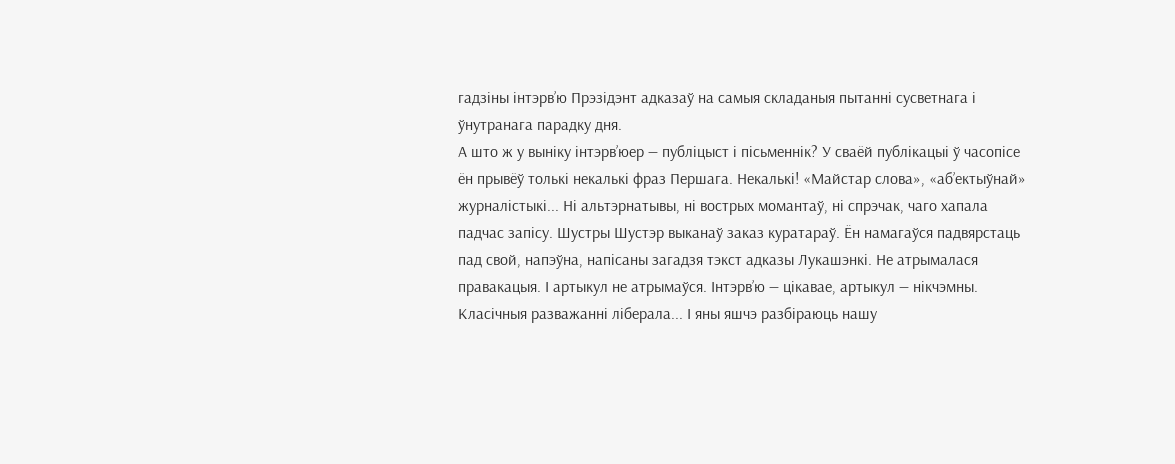гадзіны інтэрв’ю Прэзідэнт адказаў на самыя складаныя пытанні сусветнага і ўнутранага парадку дня.
А што ж у выніку інтэрв’юер — публіцыст і пісьменнік? У сваёй публікацыі ў часопісе ён прывёў толькі некалькі фраз Першага. Некалькі! «Майстар слова», «аб’ектыўнай» журналістыкі... Ні альтэрнатывы, ні вострых момантаў, ні спрэчак, чаго хапала падчас запісу. Шустры Шустэр выканаў заказ куратараў. Ён намагаўся падвярстаць пад свой, напэўна, напісаны загадзя тэкст адказы Лукашэнкі. Не атрымалася правакацыя. І артыкул не атрымаўся. Інтэрв’ю — цікавае, артыкул — нікчэмны. Класічныя разважанні ліберала... І яны яшчэ разбіраюць нашу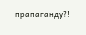прапаганду?!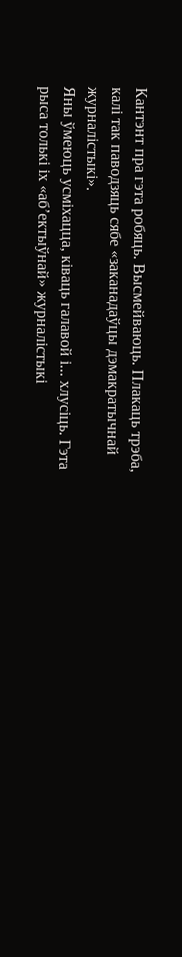Кантэнт пра гэта робяць. Высмейваюць. Плакаць трэба, калі так паводзяць сябе «заканадаўцы дэмакратычнай журналістыкі».
Яны ўмеюць усміхацца, ківаць галавой і... хлусіць. Гэта рыса толькі іх «аб’ектыўнай» журналістыкі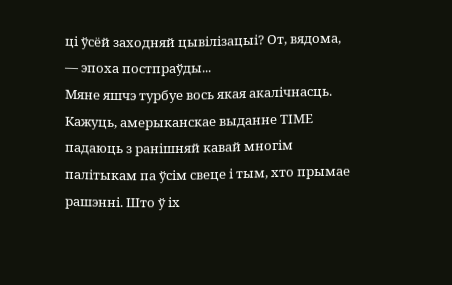ці ўсёй заходняй цывілізацыі? От, вядома, — эпоха постпраўды...
Мяне яшчэ турбуе вось якая акалічнасць. Кажуць, амерыканскае выданне TІME падаюць з ранішняй кавай многім палітыкам па ўсім свеце і тым, хто прымае рашэнні. Што ў іх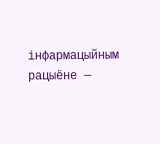інфармацыйным рацыёне —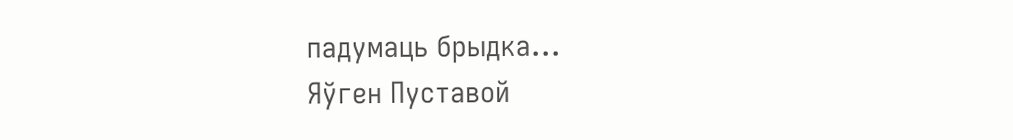падумаць брыдка...
Яўген Пуставой